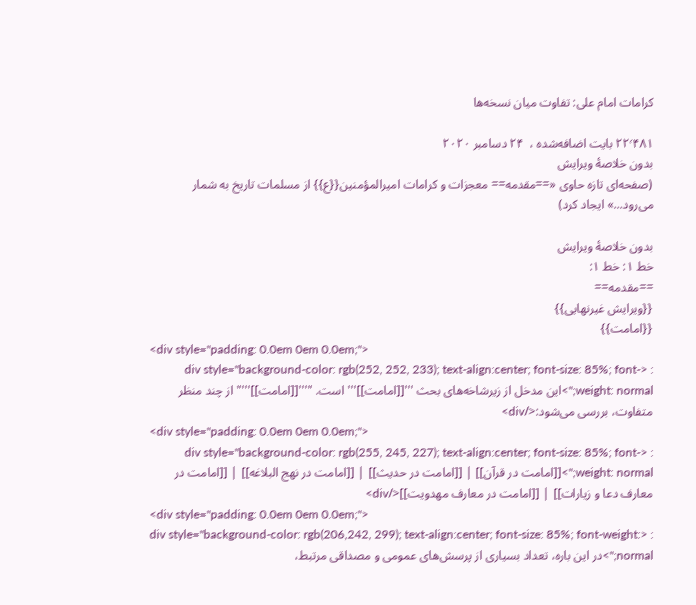کرامات امام علی: تفاوت میان نسخه‌ها

۲۲٬۴۸۱ بایت اضافه‌شده ،  ۲۴ دسامبر ۲۰۲۰
بدون خلاصۀ ویرایش
(صفحه‌ای تازه حاوی «==مقدمه== معجزات و کرامات امیرالمؤمنین{{ع}} از مسلمات تاریخ به شمار می‌رود...» ایجاد کرد)

بدون خلاصۀ ویرایش
خط ۱: خط ۱:
==مقدمه==
{{ویرایش غیرنهایی}}
{{امامت}}
<div style="padding: 0.0em 0em 0.0em;">
: <div style="background-color: rgb(252, 252, 233); text-align:center; font-size: 85%; font-weight: normal;">اين مدخل از زیرشاخه‌های بحث '''[[امامت]]''' است. "'''[[امامت]]'''" از چند منظر متفاوت، بررسی می‌شود:</div>
<div style="padding: 0.0em 0em 0.0em;">
: <div style="background-color: rgb(255, 245, 227); text-align:center; font-size: 85%; font-weight: normal;">[[امامت در قرآن]] | [[امامت در حدیث]] | [[امامت در نهج البلاغه]] | [[امامت در معارف دعا و زیارات]] | [[امامت در معارف مهدویت]]</div>
<div style="padding: 0.0em 0em 0.0em;">
: <div style="background-color: rgb(206,242, 299); text-align:center; font-size: 85%; font-weight: normal;">در این باره، تعداد بسیاری از پرسش‌های عمومی و مصداقی مرتبط،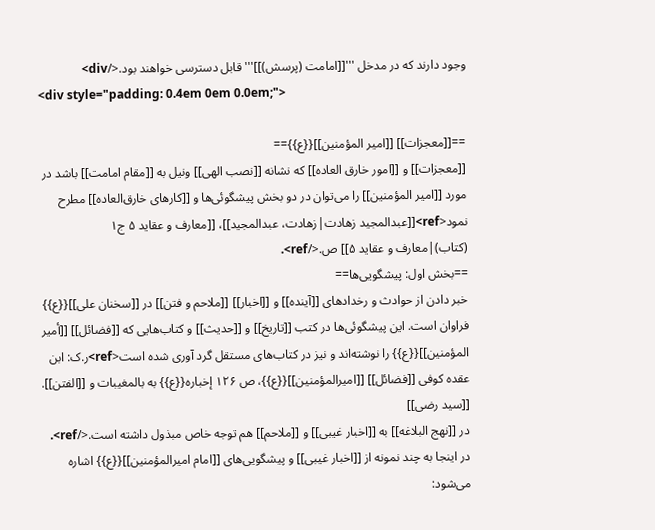وجود دارند که در مدخل '''[[امامت (پرسش)]]''' قابل دسترسی خواهند بود.</div>
<div style="padding: 0.4em 0em 0.0em;">

==[[معجزات]] [[امیر المؤمنین]]{{ع}}==
[[معجزات]] و [[امور خارق العاده]] که نشانه [[نصب الهی]] ونیل به [[مقام امامت]] باشد در مورد [[امیر المؤمنین]] را می‌توان در دو بخش پیشگوئی‌ها و [[کارهای خارق‌العاده]] مطرح نمود<ref>[[عبدالمجید زهادت|زهادت، عبدالمجید]]، [[معارف و عقاید ۵ ج۱ (کتاب)|معارف و عقاید ۵]] ص.</ref>.
==بخش اول: پیشگویی‌‌ها==
خبر دادن از حوادث و رخدادهای [[آینده]] و [[اخبار]] [[ملاحم و فتن]] در [[سخنان علی]]{{ع}} فراوان است. این پیشگوئی‌ها در کتب [[تاریخ]] و [[حدیث]] و کتاب‌هایی که [[فضائل]] [[أمیر المؤمنین]]{{ع}} را نوشته‌اند و نیز در کتاب‌های مستقل گرد آوری شده است<ref>ر.ک: ابن عقده کوفی [[فضائل]] [[امیرالمؤمنین]]{{ع}}، ص ۱۲۶ إخباره{{ع}} به بالمغیبات و [[الفتن]]. [[سید رضی]]
در [[نهج البلاغه]] به [[اخبار غیبی]] و [[ملاحم]] هم توجه خاص مبذول داشته است.</ref>. در اینجا به چند نمونه از [[اخبار غیبی]] و پیشگویی‌های [[امام امیرالمؤمنین]]{{ع}} اشاره می‌شود: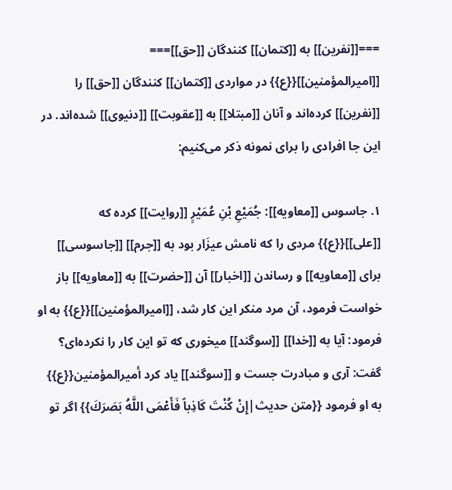===[[نفرین]] به [[کتمان]] کنندگان [[حق]]===
[[امیرالمؤمنین]]{{ع}} در مواردی [[کتمان]] کنندگان [[حق]] را [[نفرین]] کرده‌اند و آنان [[مبتلا]] به [[عقوبت]] [[دنیوی]] شده‌اند. در این جا افرادی را برای نمونه ذکر می‌کنیم:

۱. جاسوس [[معاویه]]: جُمَيْعِ بْنِ عُمَيْرٍ [[روایت]] کرده که [[علی]]{{ع}} مردی را که نامش عیزَار بود به [[جرم]] [[جاسوسی]] برای [[معاویه]] و رساندن [[اخبار]] آن [[حضرت]] به [[معاویه]] باز خواست فرمود، آن مرد منکر این کار شد، [[امیرالمؤمنین]]{{ع}} به او فرمود: آیا به [[خدا]] [[سوگند]] میخوری که تو این کار را نکرده‌ای؟ گفت: آری و مبادرت جست و [[سوگند]] یاد کرد أمیرالمؤمنین{{ع}} به او فرمود {{متن حدیث|إِنْ كُنْتَ كَاذِباً فَأَعْمَى اللَّهُ بَصَرَكَ}} اگر تو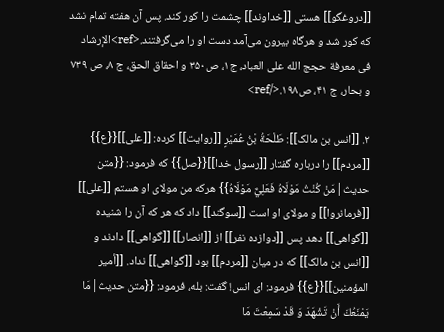[[دروغگو]] هستی [[خداوند]] چشمت را کور کند. پس آن هفته تمام نشد که کور شد و هرگاه بیرون می‌آمد دست او را می‌گرفتند.<ref>الإرشاد فی معرفة حجج الله علی العباد، ج۱، ص۳۵۰ و احقاق الحق، ج ۸، ص ۷۳۹ و بحار، ج ۴۱، ص۱۹۸.</ref>

٢. [[انس بن مالک]]: طَلْحَةُ بْنُ عُمَيْرٍ [[روایت]] کرده: [[علی]]{{ع}} [[مردم]] را درباره گفتار [[رسول خدا]]{{صل}} که فرمود: {{متن حدیث|مَنْ كُنْتُ مَوْلَاهُ فَعَلِيٌّ مَوْلَاهُ}} هرکه من مولای او هستم [[علی]] [[فرمانروا]] و مولای او است [[سوگند]] داد که هر که آن را شنیده [[گواهی]] دهد پس [[دوازده نفر]] از [[انصار]] [[گواهی]] دادند و [[انس بن مالک]] که در میان [[مردم]] بود [[گواهی]] نداد. [[أمیر المؤمنین]]{{ع}} فرمود: ای انس! گفت: بله، فرمود: {{متن حدیث|مَا يَمْنَعُكَ أَنْ تَشْهَدَ وَ قَدْ سَمِعْتَ مَا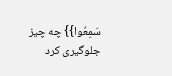سَمِعُوا}} چه چیز جلوگیری کرد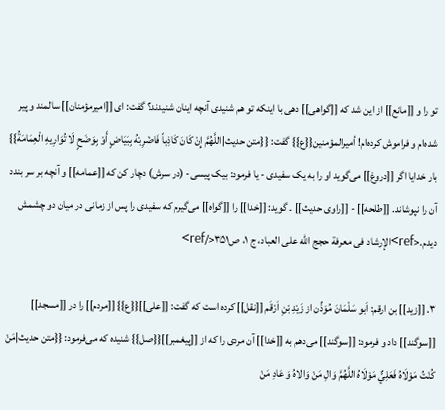تو را و [[مانع]] از این شد که [[گواهی]] دهی با اینکه تو هم شنیدی آنچه اینان شنیدند؟ گفت: ای [[امیرمؤمنان]] سالمند و پیر شده‌ام و فراموش کرده‌ام! أمیرالمؤمنین{{ع}} گفت: {{متن حدیث|اللَّهُمَّ إِنْ كَانَ كَاذِباً فَاضْرِبْهُ بِبَيَاضٍ أَوْ بِوَضَحٍ لَا تُوَارِيهِ الْعِمَامَةُ}} بار خدایا اگر [[دروغ]] می‌گوید او را به یک سفیدی - یا فرمود: بیک پیسی- (در سرش) دچار کن که [[عمامه]] و آنچه بر سر بندد آن را نپوشاند. [[طلحه]] - [[راوی حدیث]] ۔ گوید: [[خدا]] را [[گواه]] می‌گیرم که سفیدی را پس از زمانی در میان دو چشمش دیدم.<ref>الإرشاد فی معرفة حجج الله علی العباد، ج ۱، ص۳۵۱</ref>

٣. [[زید]] بن ارقم: اَبو سَلْمَانَ مُوَذِّن از زَیْدِ بْنِ اَرْقَم [[نقل]] کرده است که گفت: [[علی]]{{ع}} [[مردم]] را در [[مسجد]] [[سوگند]] داد و فرمود: [[سوگند]] می‌دهم به [[خدا]] آن مردی را که از [[پیغمبر]]{{صل}} شنیده که می‌فرمود: {{متن حدیث|مَنْ كُنْتُ مَوْلَاهُ فَعَلِيٌّ مَوْلَاهُ اللَّهُمَّ وَالِ مَنْ وَالاهُ وَ عَادِ مَنْ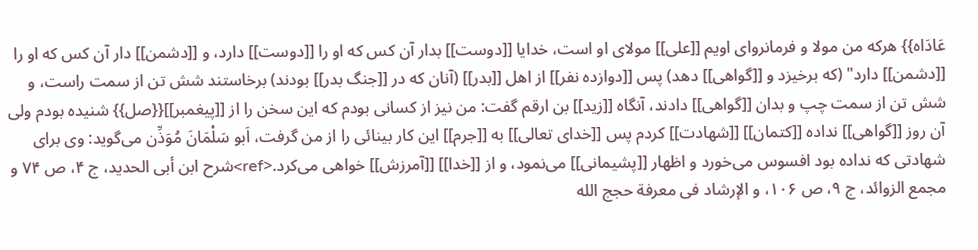عَادَاه}} هرکه من مولا و فرمانروای اویم [[علی]] مولای او است، خدایا [[دوست]] بدار آن کس که او را [[دوست]] دارد، و [[دشمن]] دار آن کس که او را [[دشمن]] دارد" (که برخیزد و [[گواهی]] دهد) پس [[دوازده نفر]] از اهل [[بدر]] (آنان که در [[جنگ بدر]] بودند) برخاستند شش تن از سمت راست، و شش تن از سمت چپ و بدان [[گواهی]] دادند، آنگاه [[زید]] بن ارقم گفت: من نیز از کسانی بودم که این سخن را از [[پیغمبر]]{{صل}} شنیده بودم ولی آن روز [[گواهی]] نداده [[کتمان]] [[شهادت]] کردم پس [[خدای تعالی]] به [[جرم]] این کار بینائی را از من گرفت، اَبو سَلْمَانَ مُوَذِّن می‌گوید: وی برای شهادتی که نداده بود افسوس می‌خورد و اظهار [[پشیمانی]] می‌نمود، و از [[خدا]] [[آمرزش]] خواهی می‌کرد.<ref>شرح ابن أبی الحدید، ج ۴، ص ۷۴ و مجمع الزوائد، ج ۹، ص ۱۰۶، و الإرشاد فی معرفة حجج الله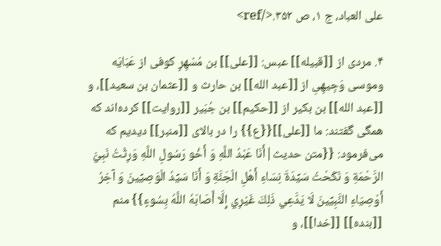علی العباد، ج ۱، ص ۳۵۲.</ref>

۴. مردی از [[قبیله]] عبس: [[علی]] بن مُسْهِرٍ کوفی از عَبَایَه وموسی وَجِیهِیِ از [[عبد الله]] بن حارث و [[عثمان بن سعید]]، و [[عبد الله]] بن بکیر از [[حکیم]] بن جُبَیر [[روایت]] کرده‌اند که همگی گفتند: ما [[علی]]{{ع}} را در بالای [[منبر]] دیدیم که می‌فرمود: {{متن حدیث|أَنَا عَبْدُ اللَّهِ وَ أَخُو رَسُولِ اللَّهِ وَرِثْتُ نَبِيَّ الرَّحْمَةِ وَ نَكَحْتُ سَيِّدَةَ نِسَاءِ أَهْلِ الْجَنَّةِ وَ أَنَا سَيِّدُ الْوَصِيِّينَ وَ آخِرُ أَوْصِيَاءِ النَّبِيِّينَ لَا يَدَّعِي ذَلِكَ غَيْرِي إِلَّا أَصَابَهُ اللَّهُ بِسُوءٍ}} منم [[بنده]] [[خدا]]، و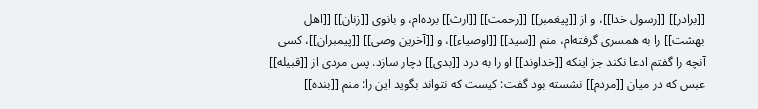[[برادر]] [[رسول خدا]]، و از [[پیغمبر]] [[رحمت]] [[ارث]] برده‌ام، و بانوی [[زنان]] [[اهل بهشت]] را به همسری گرفته‌ام، منم [[سید]] [[اوصیاء]]، و [[آخرین وصی]] [[پیمبران]]، کسی آنچه را گفتم ادعا نکند جز اینکه [[خداوند]] او را به درد [[بدی]] دچار سازد. پس مردی از [[قبیله]] عبس که در میان [[مردم]] نشسته بود گفت: کیست که نتواند بگوید این را: منم [[بنده]]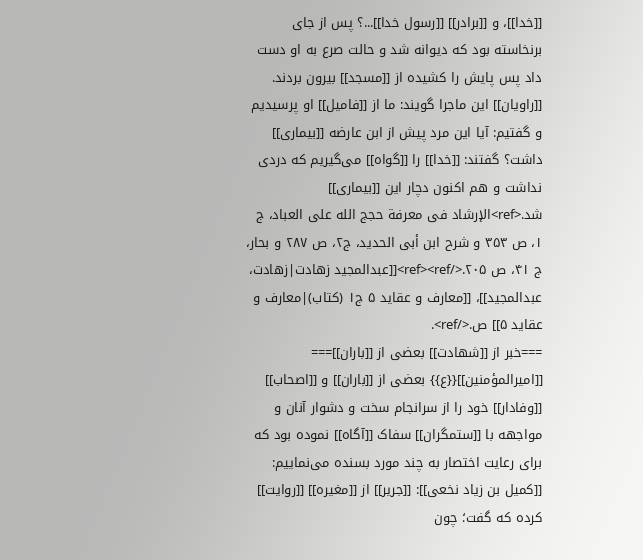[[خدا]]، و [[برادر]] [[رسول خدا]]...؟ پس از جای برنخاسته بود که دیوانه شد و حالت صرع به او دست داد پس پایش را کشیده از [[مسجد]] بیرون بردند. [[راویان]] این ماجرا گویند: ما از [[فامیل]] او پرسیدیم و گفتیم: آیا این مرد پیش از ابن عارضه [[بیماری]] داشت؟ گفتند: [[خدا]] را [[گواه]] می‌گیریم که دردی نداشت و هم اکنون دچار این [[بیماری]] شد.<ref>الإرشاد فی معرفة حجج الله علی العباد، ج ۱، ص ۳۵۳ و شرح ابن أبی الحدید، ج۲، ص ۲۸۷ و بحار، ج ۴۱، ص ۲۰۵.</ref><ref>[[عبدالمجید زهادت|زهادت، عبدالمجید]]، [[معارف و عقاید ۵ ج۱ (کتاب)|معارف و عقاید ۵]] ص.</ref>.
===خبر از [[شهادت]] بعضی از [[باران]]===
[[امیرالمؤمنین]]{{ع}} بعضی از [[باران]] و [[اصحاب]] [[وفادار]] خود را از سرانجام سخت و دشوار آنان و مواجهه با [[ستمگران]] سفاک [[آگاه]] نموده بود که برای رعایت اختصار به چند مورد بسنده می‌نماییم:
[[کمیل بن زیاد نخعی]]: [[جریر]] از [[مغیره]] [[روایت]] کرده که گفت؛ چون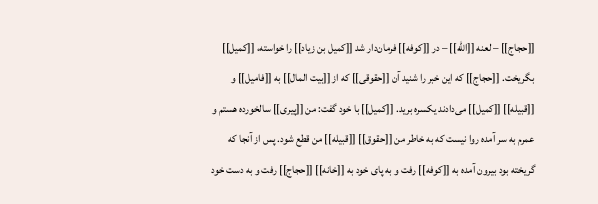[[حجاج]] – لعنه [[الله]] – در [[کوفه]] فرمان‌دار شد [[کمیل بن زیاد]] را خواسته، [[کمیل]] بگریخت. [[حجاج]] که این خبر را شنید آن [[حقوقی]] که از [[بیت المال]] به [[فامیل]] و [[قبیله]] [[کمیل]] می‌دادند یکسره برید. [[کمیل]] با خود گفت: من [[پیری]] سالخورده هستم و عمرم به سر آمده روا نیست که به خاطر من [[حقوق]] [[قبیله]] من قطع شود. پس از آنجا که گریخته بود بیرون آمده به [[کوفه]] رفت و به پای خود به [[خانه]] [[حجاج]] رفت و به دست خود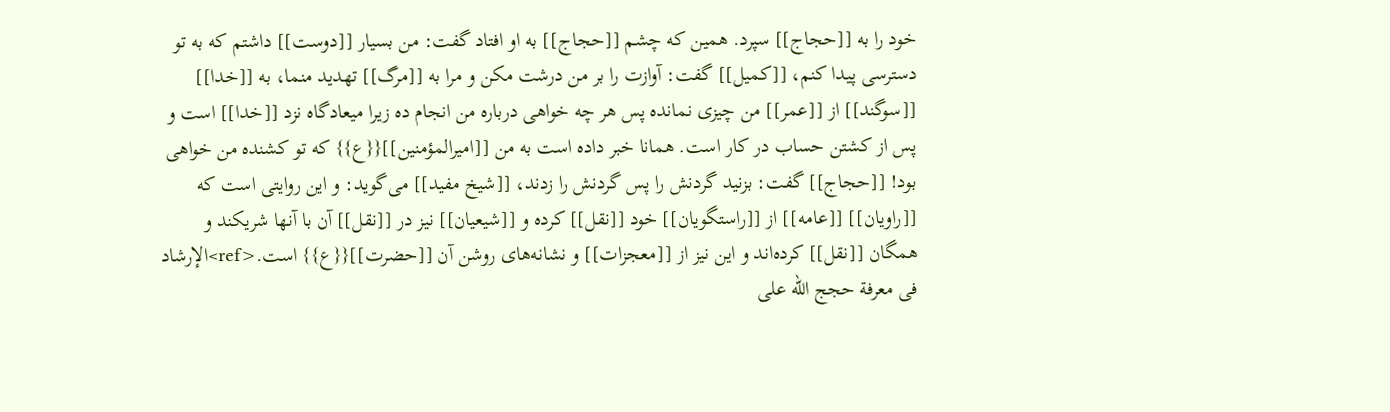خود را به [[حجاج]] سپرد. همین که چشم [[حجاج]] به او افتاد گفت: من بسیار [[دوست]] داشتم که به تو دسترسی پیدا کنم، [[کمیل]] گفت: آوازت را بر من درشت مکن و مرا به [[مرگ]] تهدید منما، به [[خدا]] [[سوگند]] از [[عمر]] من چیزی نمانده پس هر چه خواهی درباره من انجام ده زیرا میعادگاه نزد [[خدا]] است و پس از کشتن حساب در کار است. همانا خبر داده است به من [[امیرالمؤمنین]]{{ع}} که تو کشنده من خواهی بود! [[حجاج]] گفت: بزنید گردنش را پس گردنش را زدند، [[شیخ مفید]] می‌گوید: و این روایتی است که [[راویان]] [[عامه]] از [[راستگویان]] خود [[نقل]] کرده و [[شیعیان]] نیز در [[نقل]] آن با آنها شریکند و همگان [[نقل]] کرده‌اند و این نیز از [[معجزات]] و نشانه‌های روشن آن [[حضرت]]{{ع}} است.<ref>الإرشاد فی معرفة حجج الله علی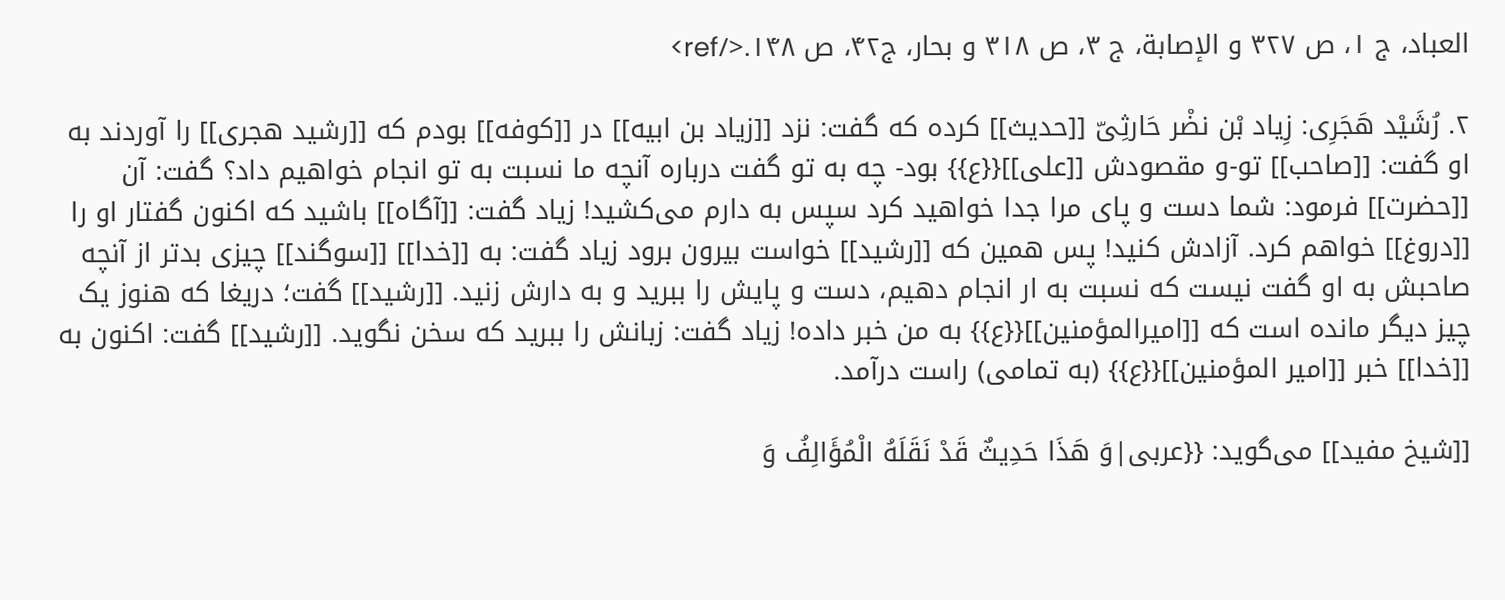العباد، ج ۱، ص ۳۲۷ و الإصابة، ج ۳، ص ۳۱۸ و بحار، ج۴۲، ص ۱۴۸.</ref>

٢. رُشَیْد هَجَرِی: زِیاد بْن نضْر حَارثِیّ [[حدیث]] کرده که گفت: نزد [[زیاد بن ابیه]] در [[کوفه]] بودم که [[رشید هجری]] را آوردند به او گفت: [[صاحب]] تو-و مقصودش [[علی]]{{ع}} بود- چه به تو گفت درباره آنچه ما نسبت به تو انجام خواهیم داد؟ گفت: آن [[حضرت]] فرمود: شما دست و پای مرا جدا خواهید کرد سپس به دارم می‌کشید! زیاد گفت: [[آگاه]] باشید که اکنون گفتار او را [[دروغ]] خواهم کرد. آزادش کنید! پس همین که [[رشید]] خواست بیرون برود زیاد گفت: به [[خدا]] [[سوگند]] چیزی بدتر از آنچه صاحبش به او گفت نیست که نسبت به ار انجام دهیم، دست و پایش را ببرید و به دارش زنید. [[رشید]] گفت؛ دریغا که هنوز یک چیز دیگر مانده است که [[امیرالمؤمنین]]{{ع}} به من خبر داده! زیاد گفت: زبانش را ببرید که سخن نگوید. [[رشید]] گفت: اکنون به [[خدا]] خبر [[امیر المؤمنین]]{{ع}} (به تمامی) راست درآمد.

[[شیخ مفید]] می‌گوید: {{عربی|وَ هَذَا حَدِيثٌ قَدْ نَقَلَهُ الْمُؤَالِفُ وَ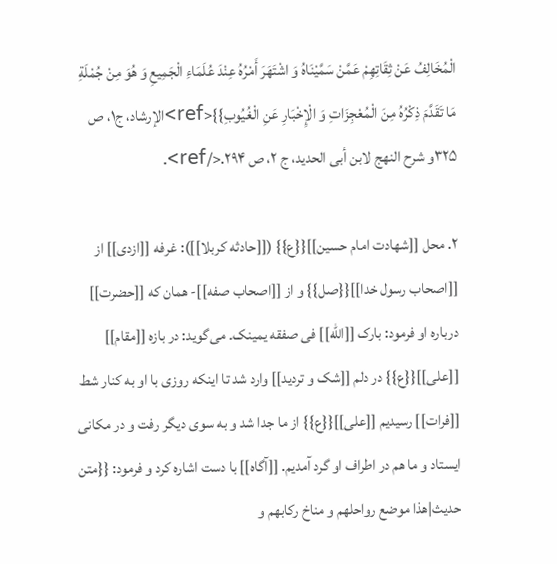الْمُخَالِفُ عَنْ ثِقَاتِهِمْ عَمَّنْ سَمَّيْنَاهُ وَ اشْتَهَرَ أَمْرُهُ عِنْدَ عُلَمَاءِ الْجَمِيعِ وَ هُوَ مِنْ جُمْلَةِ مَا تَقَدَّمَ ذِكْرُهُ مِنَ الْمُعْجِزَاتِ وَ الْإِخْبَارِ عَنِ الْغُيُوبِ}}<ref>الإرشاد، ج۱، ص ۳۲۵و شرح النهج لابن أبی الحدید، ج ۲، ص ۲۹۴.</ref>.

۲. محل [[شهادت امام حسین]]{{ع}} ([[حادثه کربلا]]): غرفه [[ازدی]] از [[اصحاب رسول خدا]]{{صل}} و از [[اصحاب صفه]]- همان که [[حضرت]] درباره او فرمود: بارک [[الله]] فی صفقه یمینک۔ می‌گوید: در بازه [[مقام]] [[علی]]{{ع}} در دلم [[شک و تردید]] وارد شد تا اینکه روزی با او به کنار شط [[فرات]] رسیدیم [[علی]]{{ع}} از ما جدا شد و به سوی دیگر رفت و در مکانی ایستاد و ما هم در اطراف او گرد آمدیم. [[آگاه]] با دست اشاره کرد و فرمود: {{متن حدیث|هذا موضع رواحلهم و مناخ رکابهم و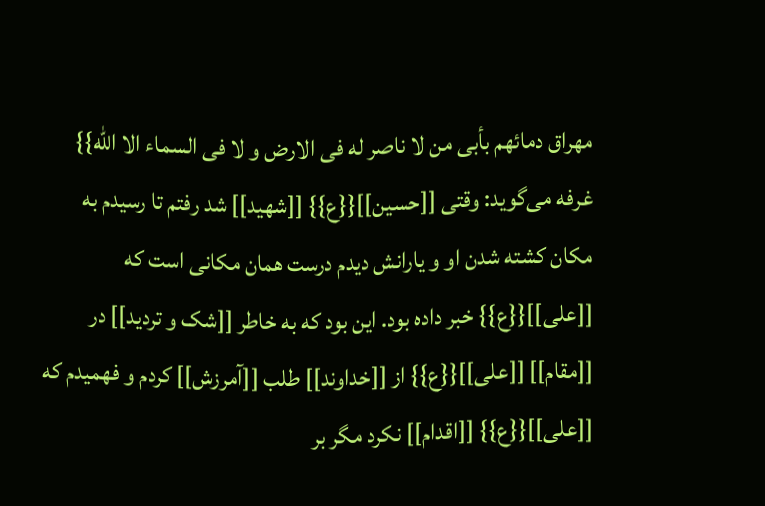مهراق دمائهم بأبی من لا ناصر له فی الارض و لا فی السماء الا الله}} غرفه می‌گوید: وقتی [[حسین]]{{ع}} [[شهید]] شد رفتم تا رسیدم به مکان کشته شدن او و یارانش دیدم درست همان مکانی است که [[علی]]{{ع}} خبر داده بود. این بود که به خاطر [[شک و تردید]] در [[مقام]] [[علی]]{{ع}} از [[خداوند]] طلب [[آمرزش]] کردم و فهمیدم که [[علی]]{{ع}} [[اقدام]] نکرد مگر بر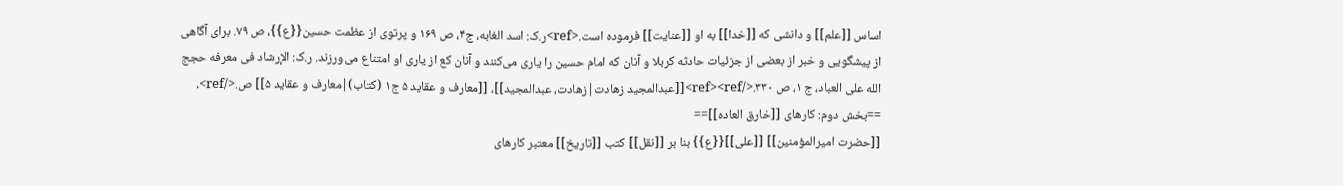اساس [[علم]] و دانشی که [[خدا]] به او [[عنایت]] فرموده است.<ref>ر.ک: اسد الغابه، ج۴، ص ۱۶۹ و پرتوی از عظمت حسین{{ع}}، ص ۷۹. برای آگاهی از پیشگویی و خبر از بعضی از جزئیات حادثه کربلا و آنان که امام حسین را یاری می‌کنند و آنان کع از یاری او امتناع می‌ورزند. ر.ک: الإرشاد فی معرفه حجج الله علی العباد، ج ۱، ص ۳۳۰.</ref><ref>[[عبدالمجید زهادت|زهادت، عبدالمجید]]، [[معارف و عقاید ۵ ج۱ (کتاب)|معارف و عقاید ۵]] ص.</ref>.
==بخش دوم: کارهای [[خارق العاده]]==
[[حضرت امیرالمؤمنین]] [[علی]]{{ع}} بنا بر [[نقل]] کتب [[تاریخ]] معتبر کارهای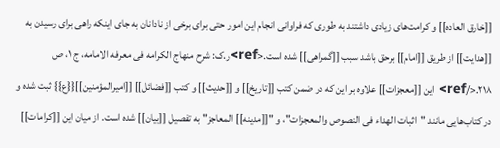[[خارق العاده]] و کرامت‌های زیادی داشتند به طوری که فراوانی انجام این امور حتی برای برخی از نادانان به جای اینکه راهی برای رسیدن به [[هدایت]] از طریق [[امام]] برحق باشد سبب [[گمراهی]] شده است.<ref>ر.ک: شرح منهاج الکرامه فی معرفه الامامه، ج ۱، ص ۲۱۸.</ref> این [[معجزات]] علاوه بر این که در ضمن کتب [[تاریخ]] و [[حدیث]] و کتب [[فضائل]] [[امیرالمؤمنین]]{{ع}} ثبت شده و در کتاب‌هایی مانند "اثبات الهداء فی النصوص والمعجزات"، و "[[مدینه]] المعاجز" به تفصیل [[بیان]] شده است. از میان این [[کرامات]]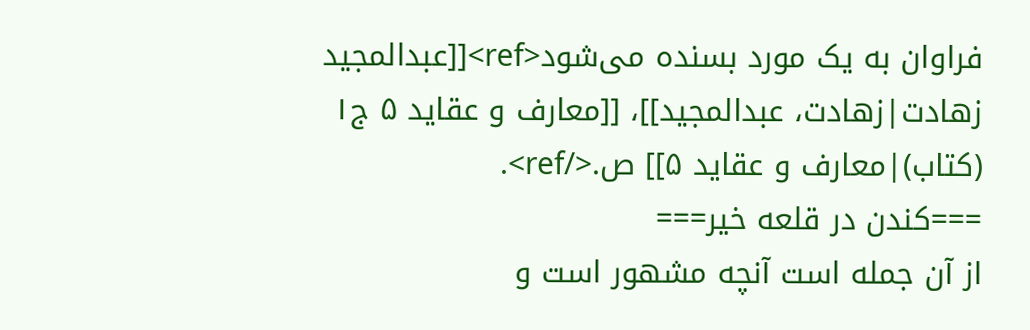فراوان به یک مورد بسنده می‌شود<ref>[[عبدالمجید زهادت|زهادت، عبدالمجید]]، [[معارف و عقاید ۵ ج۱ (کتاب)|معارف و عقاید ۵]] ص.</ref>.
===کندن در قلعه خیر===
از آن جمله است آنچه مشهور است و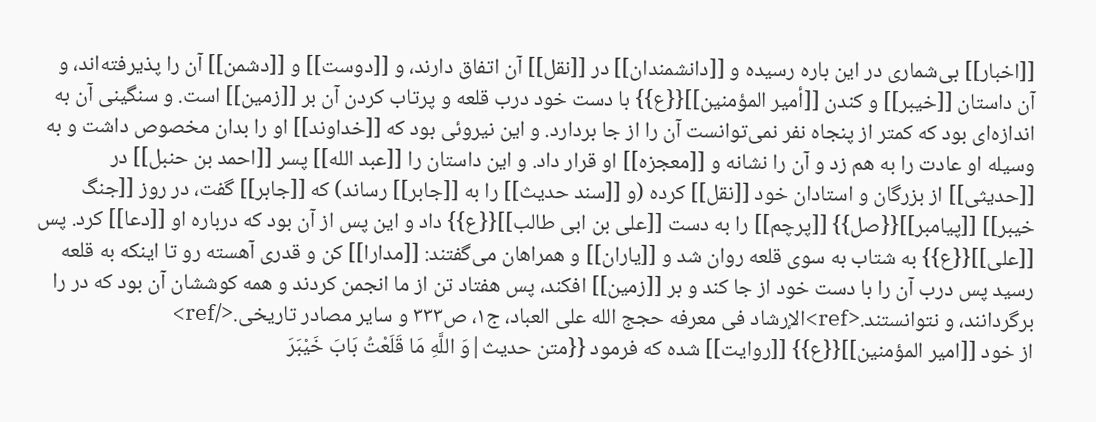[[اخبار]] بی‌شماری در این باره رسیده و [[دانشمندان]] در [[نقل]] آن اتفاق دارند، و [[دوست]] و [[دشمن]] آن را پذیرفته‌اند، و آن داستان [[خیبر]] و کندن [[أمیر المؤمنین]]{{ع}} با دست خود درب قلعه و پرتاب کردن آن بر [[زمین]] است. و سنگینی آن به اندازه‌ای بود که کمتر از پنجاه نفر نمی‌توانست آن را از جا بردارد. و این نیروئی بود که [[خداوند]] او را بدان مخصوص داشت و به وسیله او عادت را به هم زد و آن را نشانه و [[معجزه]] او قرار داد. و این داستان را [[عبد الله]] پسر [[احمد بن حنبل]] در [[حدیثی]] از بزرگان و استادان خود [[نقل]] کرده (و [[سند حدیث]] را به [[جابر]] رساند) که [[جابر]] گفت، در روز [[جنگ خیبر]] [[پیامبر]]{{صل}} [[پرچم]] را به دست [[علی بن ابی طالب]]{{ع}} داد و این پس از آن بود که درباره او [[دعا]] کرد. پس [[علی]]{{ع}} به شتاب به سوی قلعه روان شد و [[یاران]] و همراهان می‌گفتند: [[مدارا]] کن و قدری آهسته رو تا اینکه به قلعه رسید پس درب آن را با دست خود از جا کند و بر [[زمین]] افکند، پس هفتاد تن از ما انجمن کردند و همه کوششان آن بود که در را برگردانند، و نتوانستند.<ref>الإرشاد فی معرفه حجج الله علی العباد، ج۱، ص۳۳۳ و سایر مصادر تاریخی.</ref>
از خود [[امیر المؤمنین]]{{ع}} [[روایت]] شده که فرمود {{متن حدیث|وَ اللَّهِ مَا قَلَعْتُ بَابَ خَيْبَرَ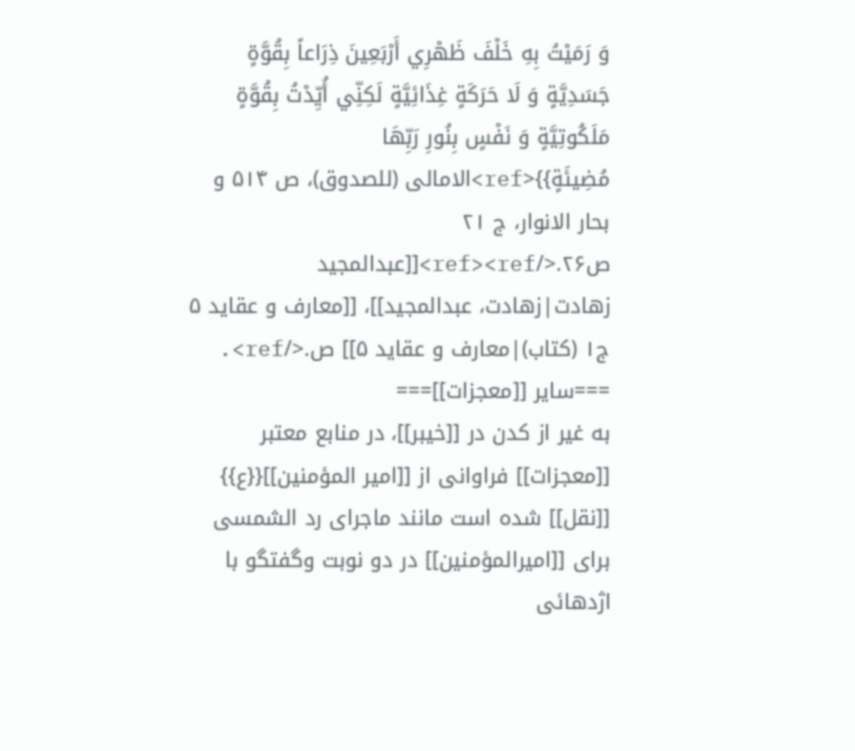وَ رَمَيْتُ بِهِ خَلْفَ ظَهْرِي أَرْبَعِينَ ذِرَاعاً بِقُوَّةٍ جَسَدِيَّةٍ وَ لَا حَرَكَةٍ غِذَائِيَّةٍ لَكِنِّي أُيِّدْتُ بِقُوَّةٍ مَلَكُوتِيَّةٍ وَ نَفْسٍ بِنُورِ رَبِّهَا مُضِيئَةٍ}}<ref>الامالی (للصدوق)، ص ۵۱۴ و بحار الانوار، ج ۲۱ ص۲۶.</ref><ref>[[عبدالمجید زهادت|زهادت، عبدالمجید]]، [[معارف و عقاید ۵ ج۱ (کتاب)|معارف و عقاید ۵]] ص.</ref>.
===سایر [[معجزات]]===
به غیر از کدن در [[خیبر]]، در منابع معتبر [[معجزات]] فراوانی از [[امیر المؤمنین]]{{ع}} [[نقل]] شده است مانند ماجرای رد الشمسی برای [[امیرالمؤمنین]] در دو نوبت وگفتگو با اژدهائی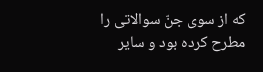که از سوی جنّ سوالاتی را مطرح کرده بود و سایر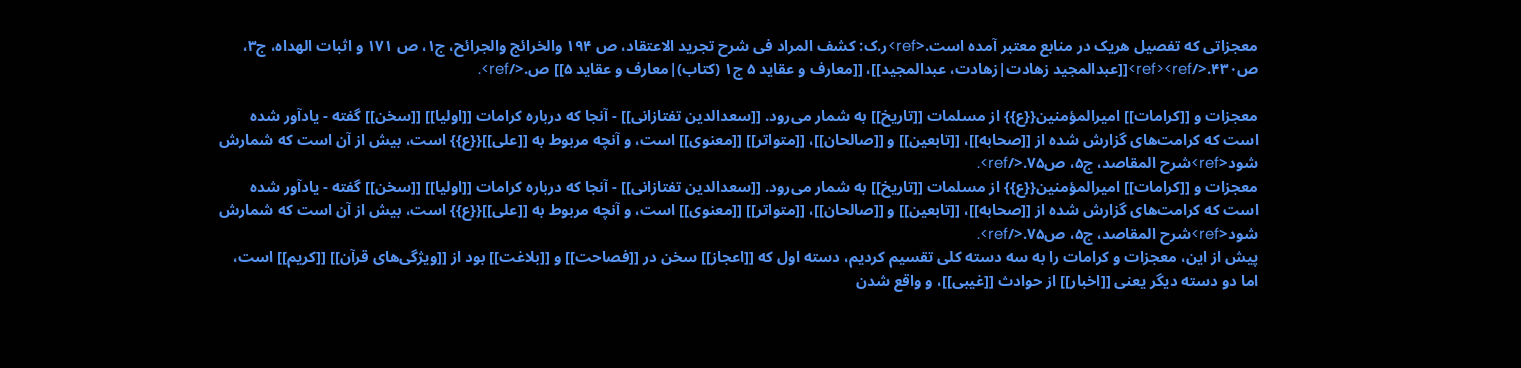معجزاتی که تفصیل هریک در منابع معتبر آمده است.<ref>ر.ک: کشف المراد فی شرح تجرید الاعتقاد، ص ۱۹۴ والخرائج والجرائح، ج۱، ص ۱۷۱ و اثبات الهداه، ج۳، ص۴۳۰.</ref><ref>[[عبدالمجید زهادت|زهادت، عبدالمجید]]، [[معارف و عقاید ۵ ج۱ (کتاب)|معارف و عقاید ۵]] ص.</ref>.

معجزات و [[کرامات]] امیرالمؤمنین{{ع}} از مسلمات [[تاریخ]] به شمار می‌رود. [[سعدالدین تفتازانی]] - آنجا که درباره کرامات [[اولیا]] [[سخن]] گفته - یادآور شده است که کرامت‌های گزارش شده از [[صحابه]]، [[تابعین]] و [[صالحان]]، [[متواتر]] [[معنوی]] است، و آنچه مربوط به [[علی]]{{ع}} است، بیش از آن است که شمارش شود<ref>شرح المقاصد، ج۵، ص۷۵.</ref>.
معجزات و [[کرامات]] امیرالمؤمنین{{ع}} از مسلمات [[تاریخ]] به شمار می‌رود. [[سعدالدین تفتازانی]] - آنجا که درباره کرامات [[اولیا]] [[سخن]] گفته - یادآور شده است که کرامت‌های گزارش شده از [[صحابه]]، [[تابعین]] و [[صالحان]]، [[متواتر]] [[معنوی]] است، و آنچه مربوط به [[علی]]{{ع}} است، بیش از آن است که شمارش شود<ref>شرح المقاصد، ج۵، ص۷۵.</ref>.
پیش از این، معجزات و کرامات را به سه دسته کلی تقسیم کردیم، دسته اول که [[اعجاز]] سخن در [[فصاحت]] و [[بلاغت]] بود از [[ویژگی‌های قرآن]] [[کریم]] است، اما دو دسته دیگر یعنی [[اخبار]] از حوادث [[غیبی]]، و واقع شدن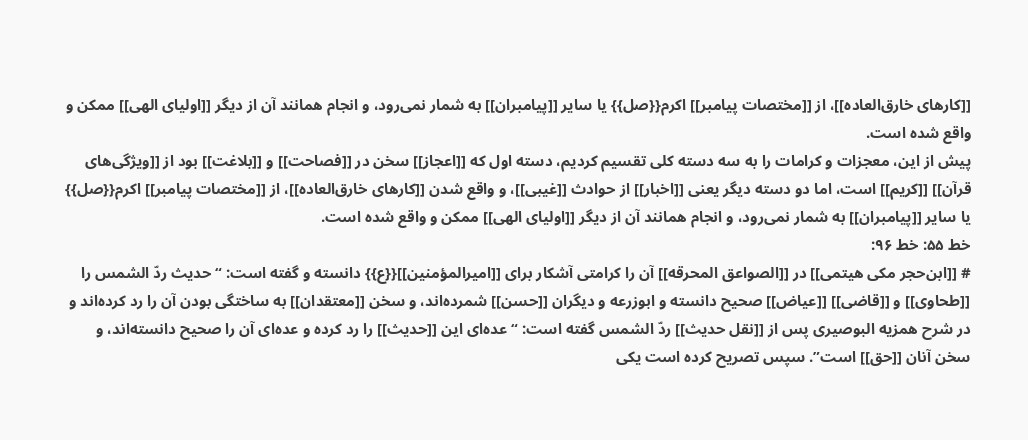[[کارهای خارق‌العاده]]، از [[مختصات پیامبر]] اکرم{{صل}} یا سایر [[پیامبران]] به شمار نمی‌رود، و انجام همانند آن از دیگر [[اولیای الهی]] ممکن و واقع شده است.
پیش از این، معجزات و کرامات را به سه دسته کلی تقسیم کردیم، دسته اول که [[اعجاز]] سخن در [[فصاحت]] و [[بلاغت]] بود از [[ویژگی‌های قرآن]] [[کریم]] است، اما دو دسته دیگر یعنی [[اخبار]] از حوادث [[غیبی]]، و واقع شدن [[کارهای خارق‌العاده]]، از [[مختصات پیامبر]] اکرم{{صل}} یا سایر [[پیامبران]] به شمار نمی‌رود، و انجام همانند آن از دیگر [[اولیای الهی]] ممکن و واقع شده است.
خط ۵۵: خط ۹۶:
# [[ابن‌حجر مکی هیتمی]] در [[الصواعق المحرقه]] آن را کرامتی آشکار برای [[امیرالمؤمنین]]{{ع}} دانسته و گفته است: “حدیث ردّ الشمس را [[طحاوی]] و [[قاضی]] [[عیاض]] صحیح دانسته و ابوزرعه و دیگران [[حسن]] شمرده‌اند، و سخن [[معتقدان]] به ساختگی بودن آن را رد کرده‌اند و در شرح همزیه البوصیری پس از [[نقل حدیث]] ردّ الشمس گفته است: “عده‌ای این [[حدیث]] را رد کرده و عده‌ای آن را صحیح دانسته‌اند، و سخن آنان [[حق]] است”. سپس تصریح کرده است یکی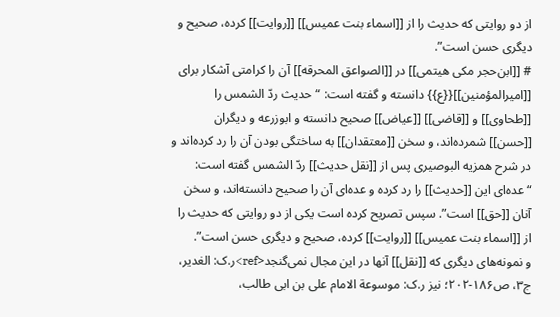از دو روایتی که حدیث را از [[اسماء بنت عمیس]] [[روایت]] کرده، صحیح و دیگری حسن است”.
# [[ابن‌حجر مکی هیتمی]] در [[الصواعق المحرقه]] آن را کرامتی آشکار برای [[امیرالمؤمنین]]{{ع}} دانسته و گفته است: “حدیث ردّ الشمس را [[طحاوی]] و [[قاضی]] [[عیاض]] صحیح دانسته و ابوزرعه و دیگران [[حسن]] شمرده‌اند، و سخن [[معتقدان]] به ساختگی بودن آن را رد کرده‌اند و در شرح همزیه البوصیری پس از [[نقل حدیث]] ردّ الشمس گفته است: “عده‌ای این [[حدیث]] را رد کرده و عده‌ای آن را صحیح دانسته‌اند، و سخن آنان [[حق]] است”. سپس تصریح کرده است یکی از دو روایتی که حدیث را از [[اسماء بنت عمیس]] [[روایت]] کرده، صحیح و دیگری حسن است”.
و نمونه‌های دیگری که [[نقل]] آنها در این مجال نمی‌گنجد<ref>ر.ک: الغدیر، ج۳، ص۱۸۶-۲۰۲؛ نیز ر.ک: موسوعة الامام علی بن ابی طالب،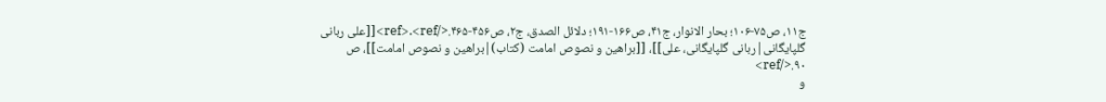ج۱۱، ص۷۵-۱۰۶؛ بحار الانوار، ج۴۱، ص۱۶۶-۱۹۱؛ دلائل الصدق، ج۲، ص۴۵۶-۴۶۵.</ref>.<ref>[[علی ربانی گلپایگانی|ربانی گلپایگانی، علی]]، [[براهین و نصوص امامت (کتاب)|براهین و نصوص امامت]]، ص ۹۰.</ref>
و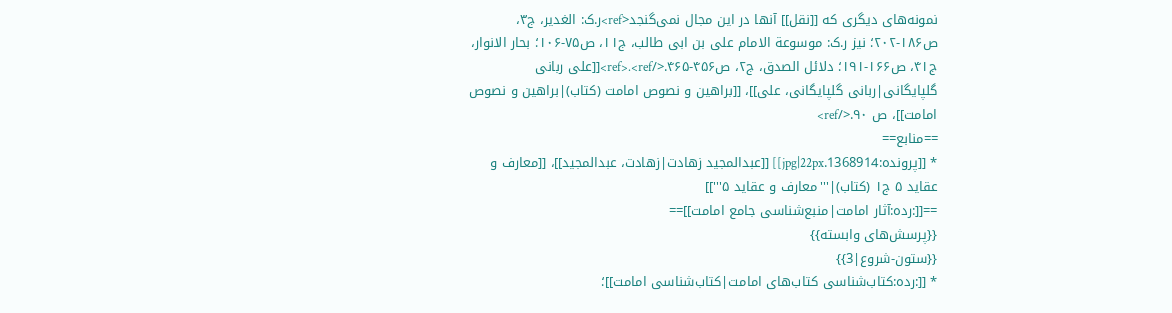نمونه‌های دیگری که [[نقل]] آنها در این مجال نمی‌گنجد<ref>ر.ک: الغدیر، ج۳، ص۱۸۶-۲۰۲؛ نیز ر.ک: موسوعة الامام علی بن ابی طالب، ج۱۱، ص۷۵-۱۰۶؛ بحار الانوار، ج۴۱، ص۱۶۶-۱۹۱؛ دلائل الصدق، ج۲، ص۴۵۶-۴۶۵.</ref>.<ref>[[علی ربانی گلپایگانی|ربانی گلپایگانی، علی]]، [[براهین و نصوص امامت (کتاب)|براهین و نصوص امامت]]، ص ۹۰.</ref>
==منابع==
* [[پرونده:1368914.jpg|22px]] [[عبدالمجید زهادت|زهادت، عبدالمجید]]، [[معارف و عقاید ۵ ج۱ (کتاب)|'''معارف و عقاید ۵''']]
==[[:رده:آثار امامت|منبع‌شناسی جامع امامت]]==
{{پرسش‌های وابسته}}
{{ستون-شروع|3}}
* [[:رده:کتاب‌شناسی کتاب‌های امامت|کتاب‌شناسی امامت]]؛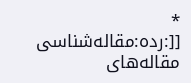* [[:رده:مقاله‌شناسی مقاله‌های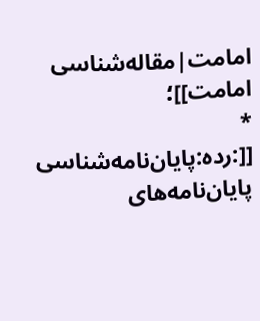امامت|مقاله‌شناسی امامت]]؛
* [[:رده:پایان‌نامه‌شناسی پایان‌نامه‌های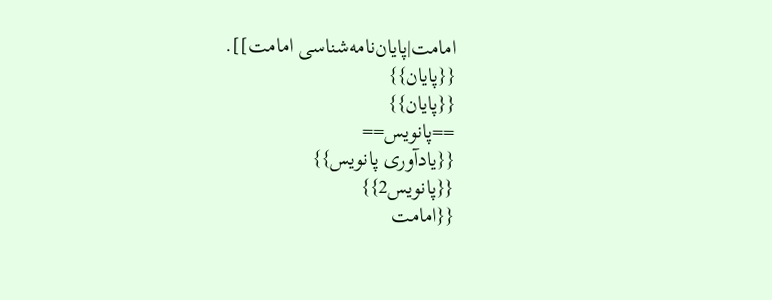امامت|پایان‌نامه‌شناسی امامت]].
{{پایان}}
{{پایان}}
==پانویس==
{{یادآوری پانویس}}
{{پانویس2}}
{{امامت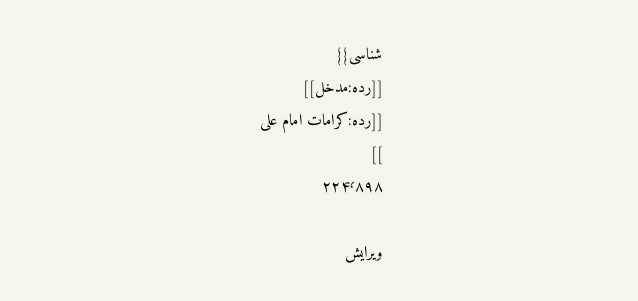شناسی}}
[[رده:مدخل]]
[[رده:کرامات امام علی
]]
۲۲۴٬۸۹۸

ویرایش